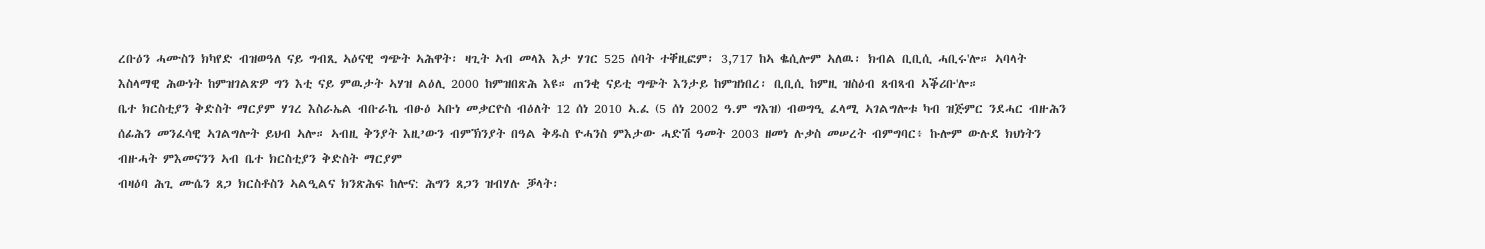ረቡዕን ሓሙስን ክካየድ ብዝወዓለ ናይ ግብጺ ኣዕናዊ ግጭት ኣሕዋት፡ ዛጊት ኣብ መላእ እታ ሃገር 525 ሰባት ተቐዚፎም፡ 3,717 ከኣ ቈሲሎም ኣለዉ፡ ክብል ቢቢሲ ሓቢሩ'ሎ። ኣባላት እስላማዊ ሕውነት ከምዝገልጽዎ ግን እቲ ናይ ምዉታት ኣሃዝ ልዕሊ 2000 ከምዝበጽሕ እዩ። ጠንቂ ናይቲ ግጭት እንታይ ከምዝነበረ፡ ቢቢሲ ከምዚ ዝስዕብ ጸብጻብ ኣቕሪቡ'ሎ።
ቤተ ክርስቲያን ቅድስት ማርያም ሃገረ እስራኤል ብቡራኬ ብፁዕ ኣቡነ መቃርዮስ ብዕለት 12 ሰነ 2010 ኣ.ፈ (5 ሰነ 2002 ዓ.ም ግእዝ) ብወግዒ ፈላሚ ኣገልግሎቱ ካብ ዝጅምር ንደሓር ብዙሕን ሰፊሕን መንፈሳዊ ኣገልግሎት ይህብ ኣሎ። ኣብዚ ቅንያት እዚ’ውን ብምኽንያት በዓል ቅዱስ ዮሓንስ ምእታው ሓድሽ ዓመት 2003 ዘመነ ሉቃስ መሠረት ብምግባር፥ ኩሎም ውሉደ ክህነትን ብዙሓት ምእመናንን ኣብ ቤተ ክርስቲያን ቅድስት ማርያም
ብዛዕባ ሕጊ ሙሴን ጸጋ ክርስቶስን ኣልዒልና ክንጽሕፍ ከሎና: ሕግን ጸጋን ዝብሃሉ ቓላት፡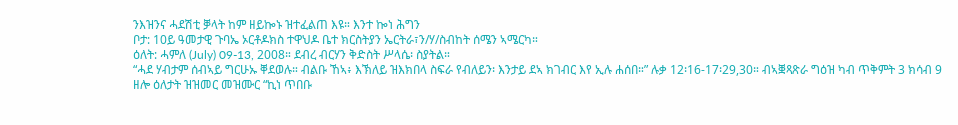ንእዝንና ሓደሽቲ ቓላት ከም ዘይኰኑ ዝተፈልጠ እዩ። እንተ ኰነ ሕግን
ቦታ: 10ይ ዓመታዊ ጉባኤ ኦርቶዶክስ ተዋህዶ ቤተ ክርስትያን ኤርትራ፣ን/ሃ/ስብከት ሰሜን ኣሜርካ።
ዕለት: ሓምለ (July) 09-13, 2008። ደብረ ብርሃን ቅድስት ሥላሴ፡ ስያትል።
“ሓደ ሃብታም ሰብኣይ ግርሁኡ ቐደወሉ። ብልቡ ኸኣ፥ እኽለይ ዝእክበላ ስፍራ የብለይን፡ እንታይ ደኣ ክገብር እየ ኢሉ ሐሰበ።” ሉቃ 12፡16-17፡29,30። ብኣቛጻጽራ ግዕዝ ካብ ጥቅምት 3 ክሳብ 9 ዘሎ ዕለታት ዝዝመር መዝሙር “ኪነ ጥበቡ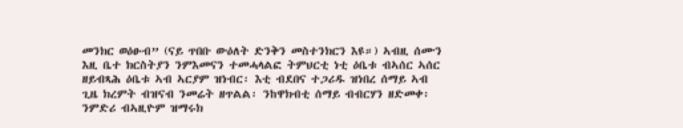መንክር ወዕፁብ” (ናይ ጥበቡ ውዕለት ድንቅን መስተንክርን እዩ።) ኣብዚ ሰሙን እዚ ቤተ ክርስትያን ንምእመናን ተመሓላልፎ ትምህርቲ ነቲ ዕቤቱ ብኣሰር ኣሰር ዘይብጻሕ ዕቤቱ ኣብ ኣርያም ዝነብር፡ እቲ ብደበና ተጋሪዱ ዝነበረ ሰማይ ኣብ ጊዜ ክረምት ብዝናብ ንመሬት ዘጥልል፡ ንከዋክብቲ ሰማይ ብብርሃን ዘድመቀ፡ ንምድሪ ብኣዚዮም ዝማሩክ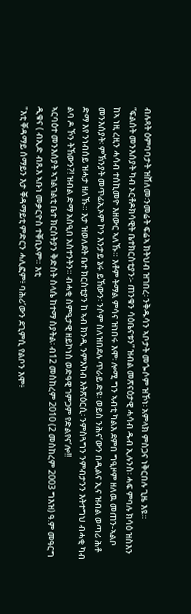ብሉጻት ዕምባባታት ዝሸለመ፡ንመሬት ፍሬኣ ክትህብ ዝገበረ፡ ንቅዱሳን ኣቦታት መጐሶም ዝኾነ፡ አምላክ ምስጋና ነቅርበሉ ጊዜ እዩ።
“ፍልሰት መንእሰያት ካብ ኦርቶዶክሳዊት ቤተክርስቲያን፡- ጠንቁን ሳዕቤናቱን” ዝብል መጽናዕታዊ ሓሳብ ዱብ ኢሉንስ፡ ሓፍ ምባሉ ክሳዕ ዝስእን ከኣ ነዚ ረዚን ሓሳብ ተሰኪመዮ እዘውር ኣለኹ። እቶም ትማል ምሳና ዝነበሩ እሞ፡ ሎሚ ግን ኣብቲ ካልእ ደምበ ግዒዞም ዘለዉ መጠን-ኣልቦ መንእሰያት፡ ምኽንያት መጥፊኢኦም ኮን እንታይ ኔሩ ይኸውን፡ ንሶም ስለዝበደሉ ጥራይ ድዩ፡ ወይስ ንሕና’ውን በዲልና ኢና ዝብል ወጣሪ ሕቶ ድማ እየ ንነብሰይ ዝሓታ ዘለኹ። እታ ዝወለደት ቤተ ክርስቲያን ከ ኣብ ክንዲ ንምእካብ እትጽዕርሲ፡ ንምስጓግን ንምብታንን እትተግህ ብሓቂ ካብ ልባ ዶ ኾን ትኸውን?! ዝብል ድማ አስዒበ አስተንትን። ብሓቂ ስምዒታዊ ዘይኮነስ ወድዓዊ ገምጋም የድልየና’ሎ!!
ኣርባዕተ መንእሰያት ኣገልገልቲ ቤተ ክርስትያን ቅድስት ስላሴ ከተማ ስያትል፡ ብ12 መስከረም 2010 (2 መስከረም 2003 ግእዝ) ዓ.ም መዓርግ ዲቁና ( ብኢድ ብጹእ ኣቡነ መቃርዮስ ተቐቢኦም። እቲ
"እቲ ቐዳማይ ሰማይን እታ ቐዳማይቲ ምድርን ሓሊፎም፥ ባሕሪ’ውን ደጊምሲ የልቦን እሞ፥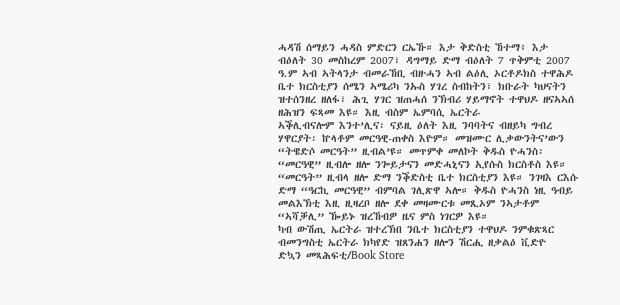ሓዳሽ ሰማይን ሓዳስ ምድርን ርኤኹ። እታ ቅድስቲ ኸተማ፥ እታ
ብዕለት 30 መስከረም 2007፣ ዳግማይ ድማ ብዕለት 7 ጥቅምቲ 2007 ዓ.ም ኣብ ኣትላንታ ብመራኸቢ ብዙሓን ኣብ ልዕሊ ኦርቶዶክስ ተዋሕዶ ቤተ ክርስቲያን ሰሜን ኣሜሪካ ንኡስ ሃገረ ስብከትን፣ ክቡራት ካህናትን ዝተሰንዘረ ዘለፋ፣ ሕጊ ሃገር ዝጠሓሰ ንኽብሪ ሃይማኖት ተዋህዶ ዘናኣኣሰ ዘሕዝን ፍጻመ እዩ። እዚ ብስም ኤምባሲ ኤርትራ
ኣቕሊብናሎም እንተ’ሊና፡ ናይዚ ዕለት እዚ ንባባትና ብዘይካ ግብረ ሃዋርያት፡ ኵላቶም መርዓዊ-ጠቀስ እዮም። መዝሙር ሊቃውንትና’ውን “ትዌድሶ መርዓት” ዚብል’ዩ። መጥምቀ መለኮት ቅዱስ ዮሓንስ፡ “መርዓዊ” ዚብሎ ዘሎ ንጐይታናን መድሓኒናን ኢየሱስ ክርስቶስ እዩ። “መርዓት” ዚብላ ዘሎ ድማ ንቕድስቲ ቤተ ክርስቲያን እዩ። ንገዛእ ርእሱ ድማ “ዓርኪ መርዓዊ” ብምባል ገሊጽዋ ኣሎ። ቅዱስ ዮሓንስ ነዚ ዓብይ መልእኽቲ እዚ ዚዛረቦ ዘሎ ደቀ መዛሙርቱ መጺኦም ንኣታቶም “ኣሻቓሊ” ዀይኑ ዝረኸብዎ ዜና ምስ ነገርዎ እዩ።
ካብ ውሽጢ ኤርትራ ዝተረኽበ ንቤተ ክርስቲያን ተዋህዶ ንምቁጽጻር ብመንግስቲ ኤርትራ ክካየድ ዝጸንሐን ዘሎን ሽርሒ ዘቃልዕ ቪድዮ
ድኳን መጻሕፍቲ/Book Store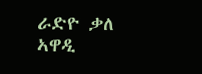ራድዮ ቃለ ኣዋዲ